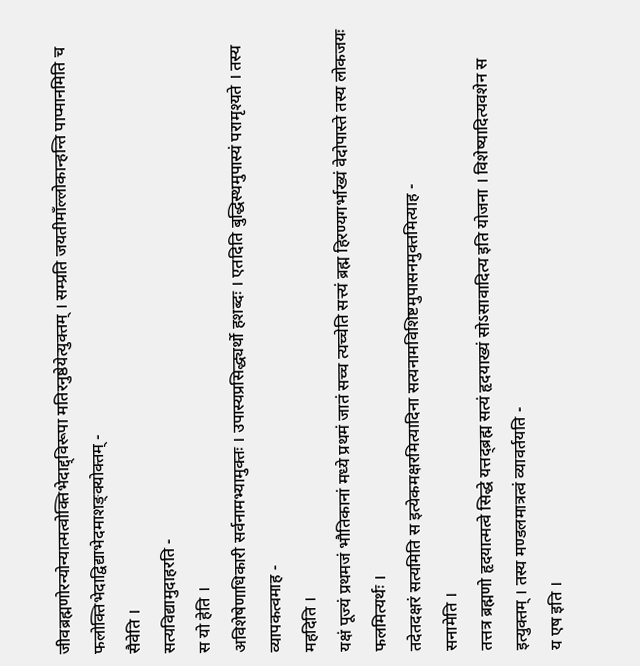जीवब्रह्मणोरन्योन्यात्मत्वोक्तिभेदाद्द्विरूपा मतिरनुष्ठेयेत्युक्तम् । सम्प्रति जयतीमाँल्लोकान्हन्ति पाप्मानमिति च फलोक्तिभेदाद्विद्याभेदमाशङ्क्योक्तम् -
सैवेति ।
सत्यविद्यामुदाहरति -
स यो हेति ।
अविशेषेणाधिकारी सर्वनामभ्यामुक्तः । उपास्यप्रसिद्ध्यर्थो हशब्दः । एतदिति बुद्धिस्थमुपास्यं परामृश्यते । तस्य व्यापकत्वमाह -
महदिति ।
यक्षं पूज्यं प्रथमजं भौतिकानां मध्ये प्रथमं जातं सच्च त्यच्चेति सत्त्यं ब्रह्म हिरण्यगर्भाख्यं वेदोपास्ते तस्य लोकजयः फलमित्यर्थः ।
तदेतदक्षरं सत्यमिति स इत्येकमक्षरमित्यादिना सत्यनामविशिष्टमुपासनमुक्तमित्याह -
सनामेति ।
तत्तत्र ब्रह्मणो हृदयात्मत्वे सिद्धे यत्तद्ब्रह्म सत्यं हृदयाख्यं सोऽसावादित्य इति योजना । विशेष्यादित्यवशेन स इत्युक्तम् । तस्य मण्डलमात्रत्वं व्यावर्तयति -
य एष इति ।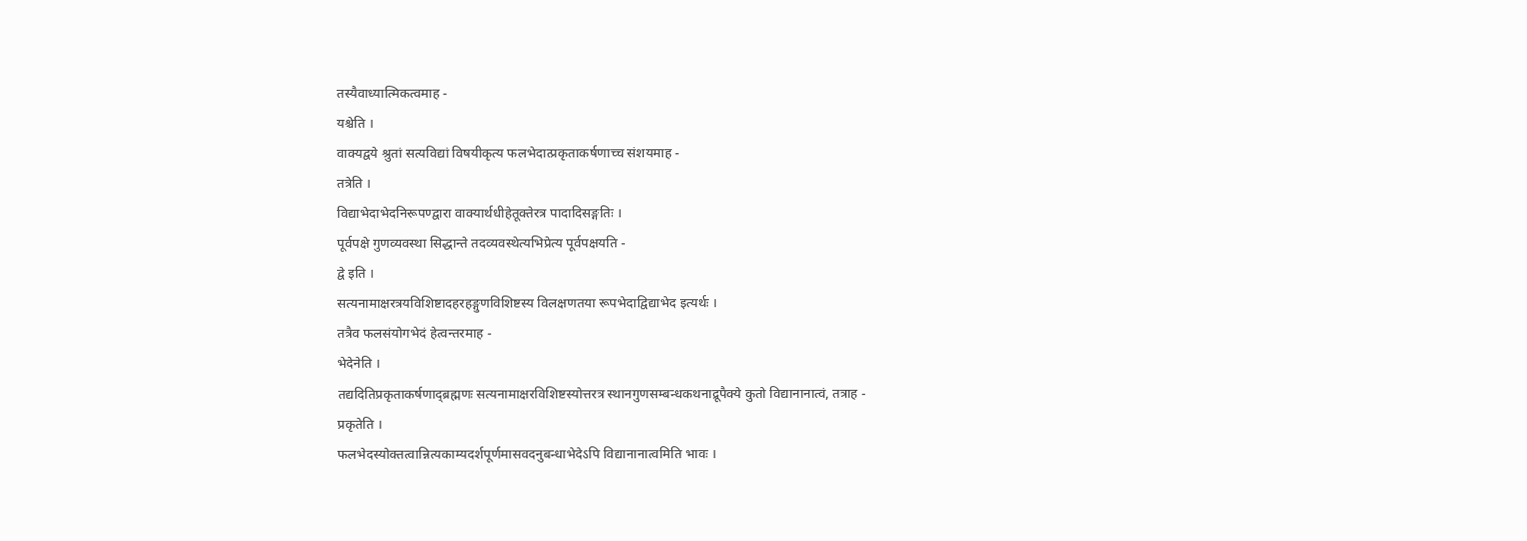तस्यैवाध्यात्मिकत्वमाह -
यश्चेति ।
वाक्यद्वये श्रुतां सत्यविद्यां विषयीकृत्य फलभेदात्प्रकृताकर्षणाच्च संशयमाह -
तत्रेति ।
विद्याभेदाभेदनिरूपण्द्वारा वाक्यार्थधीहेतूक्तेरत्र पादादिसङ्गतिः ।
पूर्वपक्षे गुणव्यवस्था सिद्धान्ते तदव्यवस्थेत्यभिप्रेत्य पूर्वपक्षयति -
द्वे इति ।
सत्यनामाक्षरत्रयविशिष्टादहरहङ्गुणविशिष्टस्य विलक्षणतया रूपभेदाद्विद्याभेद इत्यर्थः ।
तत्रैव फलसंयोगभेदं हेत्वन्तरमाह -
भेदेनेति ।
तद्यदितिप्रकृताकर्षणाद्ब्रह्मणः सत्यनामाक्षरविशिष्टस्योत्तरत्र स्थानगुणसम्बन्धकथनाद्रूपैक्ये कुतो विद्यानानात्वं, तत्राह -
प्रकृतेति ।
फलभेदस्योक्तत्वान्नित्यकाम्यदर्शपूर्णमासवदनुबन्धाभेदेऽपि विद्यानानात्वमिति भावः ।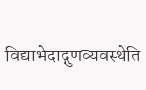विद्याभेदाद्गुणव्यवस्थेति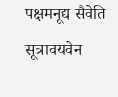पक्षमनूद्य सैवेति सूत्रावयवेन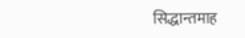सिद्धान्तमाह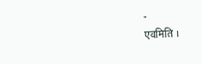-
एवमिति ।